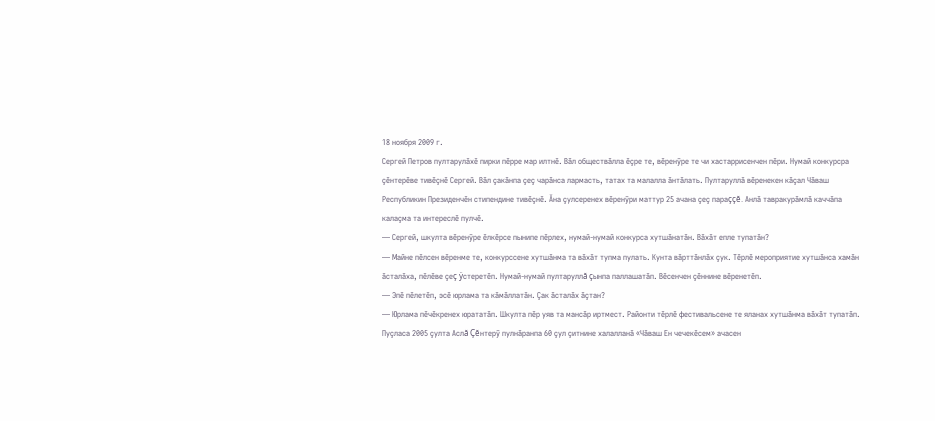18 ноября 2009 г.
Сергей Петров пултарулăхĕ пирки пĕрре мар илтнĕ. Вăл обществăлла ĕçре те, вĕренÿре те чи хастаррисенчен пĕри. Нумай конкурсра çĕнтерĕве тивĕçнĕ Сергей. Вăл çакăнпа çеç чарăнса лармасть, татах та малалла ăнтăлать. Пултаруллă вĕренекен кăçал Чăваш Республикин Президенчĕн стипендине тивĕçнĕ. Ăна çулсеренех вĕренÿри маттур 25 ачана çеç параççĕ. Анлă тавракурăмлă каччăпа калаçма та интереслĕ пулчĕ.
— Сергей, шкулта вĕренÿре ĕлкĕрсе пынипе пĕрлех, нумай-нумай конкурса хутшăнатăн. Вăхăт епле тупатăн?
— Майне пĕлсен вĕренме те, конкурссене хутшăнма та вăхăт тупма пулать. Кунта вăрттăнлăх çук. Тĕрлĕ мероприятие хутшăнса хамăн ăсталăха, пĕлĕве çеç ÿстеретĕп. Нумай-нумай пултаруллă çынпа паллашатăп. Вĕсенчен çĕннине вĕренетĕп.
— Эпĕ пĕлетĕп, эсĕ юрлама та кăмăллатăн. Çак ăсталăх ăçтан?
— Юрлама пĕчĕкренех юрататăп. Шкулта пĕр уяв та мансăр иртмест. Районти тĕрлĕ фестивальсене те яланах хутшăнма вăхăт тупатăп. Пуçласа 2005 çулта Аслă Çĕнтерÿ пулнăранпа 60 çул çитнине халалланă «Чăваш Ен чечекĕсем» ачасен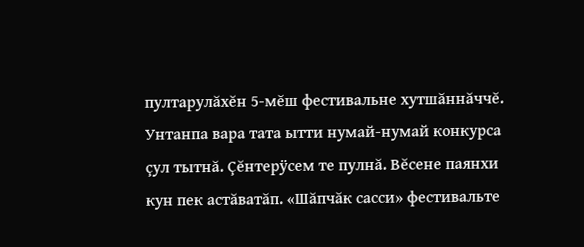пултарулăхĕн 5-мĕш фестивальне хутшăннăччĕ. Унтанпа вара тата ытти нумай-нумай конкурса çул тытнă. Çĕнтерÿсем те пулнă. Вĕсене паянхи кун пек астăватăп. «Шăпчăк сасси» фестивальте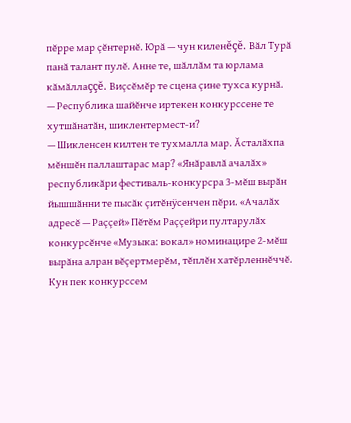пĕрре мар çĕнтернĕ. Юрă — чун киленĕçĕ. Вăл Турă панă талант пулĕ. Анне те, шăллăм та юрлама кăмăллаççĕ. Виçсĕмĕр те сцена çине тухса курнă.
— Республика шайĕнче иртекен конкурссене те хутшăнатăн, шиклентермест-и?
— Шикленсен килтен те тухмалла мар. Ăсталăхпа мĕншĕн паллаштарас мар? «Янăравлă ачалăх» республикăри фестиваль-конкурсра 3-мĕш вырăн йышшăнни те пысăк çитĕнÿсенчен пĕри. «Ачалăх адресĕ — Раççей» Пĕтĕм Раççейри пултарулăх конкурсĕнче «Музыка: вокал» номинацире 2-мĕш вырăна алран вĕçертмерĕм, тĕплĕн хатĕрленнĕччĕ. Кун пек конкурссем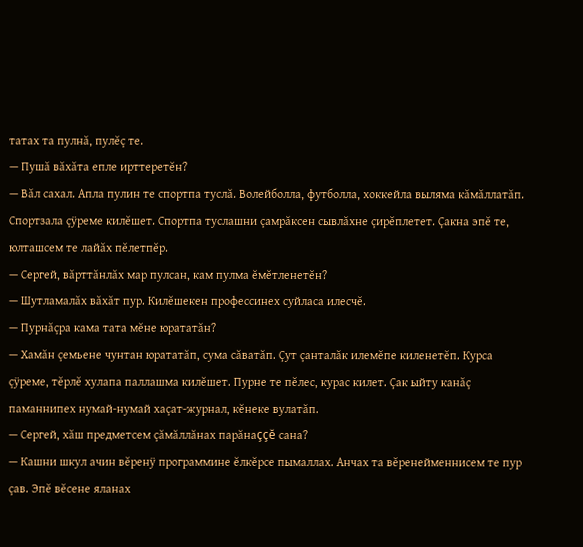татах та пулнă, пулĕç те.
— Пушă вăхăта епле ирттеретĕн?
— Вăл сахал. Апла пулин те спортпа туслă. Волейболла, футболла, хоккейла выляма кăмăллатăп. Спортзала çÿреме килĕшет. Спортпа туслашни çамрăксен сывлăхне çирĕплетет. Çакна эпĕ те, юлташсем те лайăх пĕлетпĕр.
— Сергей, вăрттăнлăх мар пулсан, кам пулма ĕмĕтленетĕн?
— Шутламалăх вăхăт пур. Килĕшекен профессинех суйласа илесчĕ.
— Пурнăçра кама тата мĕне юрататăн?
— Хамăн çемьене чунтан юрататăп, сума сăватăп. Çут çанталăк илемĕпе киленетĕп. Курса çÿреме, тĕрлĕ хулапа паллашма килĕшет. Пурне те пĕлес, курас килет. Çак ыйту канăç паманнипех нумай-нумай хаçат-журнал, кĕнеке вулатăп.
— Сергей, хăш предметсем çăмăллăнах парăнаççĕ сана?
— Кашни шкул ачин вĕренÿ программине ĕлкĕрсе пымаллах. Анчах та вĕренейменнисем те пур çав. Эпĕ вĕсене яланах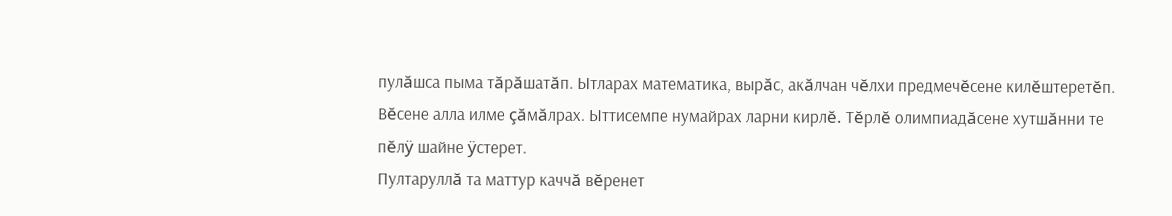пулăшса пыма тăрăшатăп. Ытларах математика, вырăс, акăлчан чĕлхи предмечĕсене килĕштеретĕп. Вĕсене алла илме çăмăлрах. Ыттисемпе нумайрах ларни кирлĕ. Тĕрлĕ олимпиадăсене хутшăнни те пĕлÿ шайне ÿстерет.
Пултаруллă та маттур каччă вĕренет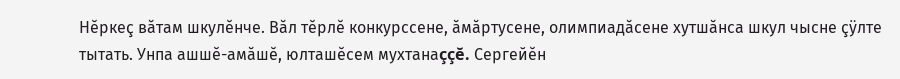Нĕркеç вăтам шкулĕнче. Вăл тĕрлĕ конкурссене, ăмăртусене, олимпиадăсене хутшăнса шкул чысне çÿлте тытать. Унпа ашшĕ-амăшĕ, юлташĕсем мухтанаççĕ. Сергейĕн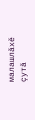малашлăхĕ çутă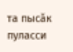та пысăк пуласси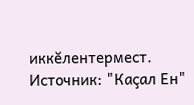иккĕлентермест.
Источник: "Каçал Ен"